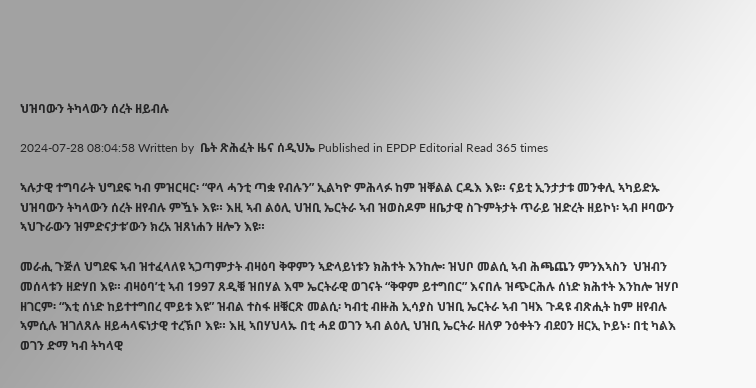ህዝባውን ትካላውን ሰረት ዘይብሉ

2024-07-28 08:04:58 Written by  ቤት ጽሕፈት ዜና ሰዲህኤ Published in EPDP Editorial Read 365 times

ኣሉታዊ ተግባራት ህግደፍ ካብ ምዝርዛር፡ “ዋላ ሓንቲ ጣቋ የብሉን” ኢልካዮ ምሕላፉ ከም ዝቐልል ርዱእ እዩ። ናይቲ ኢንታታቱ መንቀሊ ኣካይድኡ ህዝባውን ትካላውን ሰረት ዘየብሉ ምዃኑ እዩ። እዚ ኣብ ልዕሊ ህዝቢ ኤርትራ ኣብ ዝወስዶም ዘቤታዊ ስጉምትታት ጥራይ ዝድረት ዘይኮነ፡ ኣብ ዞባውን ኣህጉራውን ዝምድናታቱ’ውን ክረአ ዝጸነሐን ዘሎን እዩ።

መራሒ ጉጅለ ህግደፍ ኣብ ዝተፈላለዩ ኣጋጣምታት ብዛዕባ ቅዋምን ኣድላይነቱን ክሕተት እንከሎ፡ ዝህቦ መልሲ ኣብ ሕጫጨን ምንእኣስን  ህዝብን መሰላቱን ዘድሃበ እዩ። ብዛዕባ’ቲ ኣብ 1997 ጸዲቑ ዝበሃል እሞ ኤርትራዊ ወገናት “ቅዋም ይተግበር” እናበሉ ዝጭርሕሉ ሰነድ ክሕተት እንከሎ ዝሃቦ ዘገርም፡ “እቲ ሰነድ ከይተተግበረ ሞይቱ እዩ” ዝብል ተስፋ ዘቑርጽ መልሲ፡ ካብቲ ብዙሕ ኢሳያስ ህዝቢ ኤርትራ ኣብ ገዛእ ጉዳዩ ብጽሒት ከም ዘየብሉ ኣምሲሉ ዝገለጸሉ ዘይሓላፍነታዊ ተረኽቦ እዩ። እዚ ኣበሃህላኡ በቲ ሓደ ወገን ኣብ ልዕሊ ህዝቢ ኤርትራ ዘለዎ ንዕቀትን ብደዐን ዘርኢ ኮይኑ፡ በቲ ካልእ ወገን ድማ ካብ ትካላዊ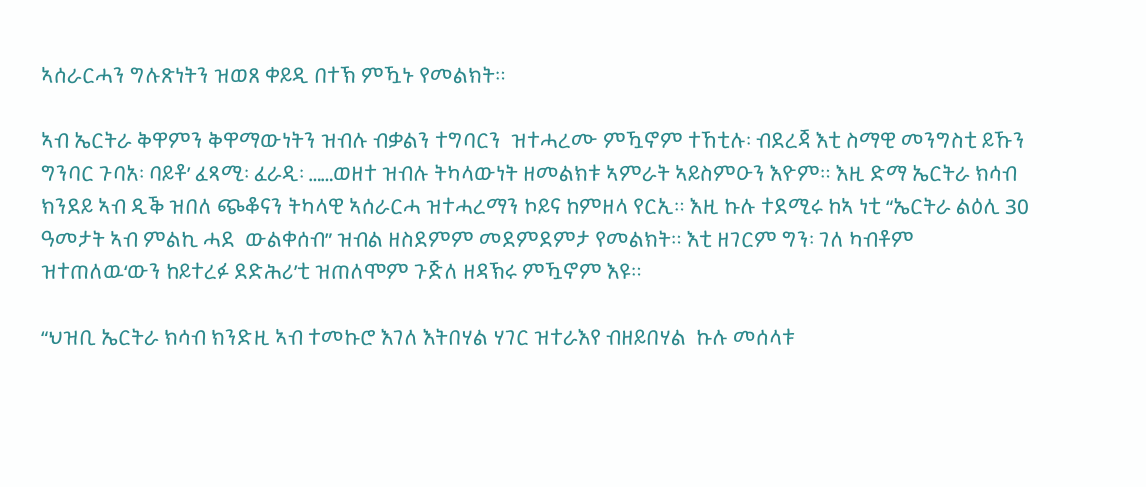ኣሰራርሓን ግሉጽነትን ዝወጸ ቀይዲ በተኽ ምዃኑ የመልክት።

ኣብ ኤርትራ ቅዋምን ቅዋማውነትን ዝብሉ ብቃልን ተግባርን  ዝተሓረሙ ምዃኖም ተኸቲሉ፡ ብደረጃ እቲ ስማዊ መንግስቲ ይኹን ግንባር ጉባአ፡ ባይቶ’ ፈጻሚ፡ ፈራዲ፡ ……ወዘተ ዝብሉ ትካላውነት ዘመልክቱ ኣምራት ኣይስምዑን እዮም። እዚ ድማ ኤርትራ ክሳብ ክንደይ ኣብ ዲቕ ዝበለ ጭቆናን ትካላዊ ኣሰራርሓ ዝተሓረማን ኮይና ከምዘላ የርኢ። እዚ ኩሉ ተደሚሩ ከኣ ነቲ “ኤርትራ ልዕሊ 30  ዓመታት ኣብ ምልኪ ሓደ  ውልቀሰብ” ዝብል ዘስደምም መደምደምታ የመልክት። እቲ ዘገርም ግን፡ ገለ ካብቶም ዝተጠለዉ‘ውን ከይተረፉ ደድሕሪ’ቲ ዝጠለሞም ጉጅለ ዘዳኽሩ ምዃኖም እዩ።

“ህዝቢ ኤርትራ ክሳብ ክንድዚ ኣብ ተመኩሮ እገለ እትበሃል ሃገር ዝተራእየ ብዘይበሃል  ኩሉ መሰላቱ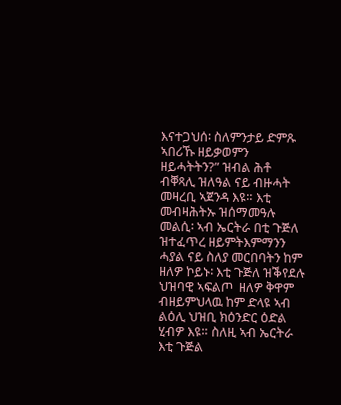እናተጋህሰ፡ ስለምንታይ ድምጹ ኣበሪኹ ዘይቃወምን ዘይሓትትን?” ዝብል ሕቶ ብቐጻሊ ዝለዓል ናይ ብዙሓት መዛረቢ ኣጀንዳ እዩ። እቲ መብዛሕትኡ ዝሰማመዓሉ መልሲ፡ ኣብ ኤርትራ በቲ ጉጅለ ዝተፈጥረ ዘይምትእምማንን ሓያል ናይ ስለያ መርበባትን ከም ዘለዎ ኮይኑ፡ እቲ ጉጅለ ዝቕየደሉ ህዝባዊ ኣፍልጦ  ዘለዎ ቅዋም ብዘይምህላዉ ከም ድላዩ ኣብ ልዕሊ ህዝቢ ክዕንድር ዕድል ሂብዎ እዩ። ስለዚ ኣብ ኤርትራ እቲ ጉጅል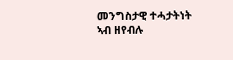መንግስታዊ ተሓታትነት ኣብ ዘየብሉ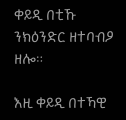ቀይዲ በቲኹ ንክዕንድር ዘተባብዖ ዘሎ።

እዚ ቀይዲ በተኻዊ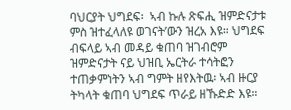ባህርያት ህግደፍ፡  ኣብ ኩሉ ጽፍሒ ዝምድናታቱ ምስ ዝተፈላለዩ ወገናት’ውን ዝረአ እዩ። ህግደፍ ብፍላይ ኣብ መዳይ ቁጠባ ዝገብሮም ዝምድናታት ናይ ህዝቢ ኤርትራ ተሳትፎን ተጠቃምነትን ኣብ ግምት ዘየእትዉ፡ ኣብ ዙርያ ትካላት ቁጠባ ህግደፍ ጥራይ ዘኹድድ እዩ።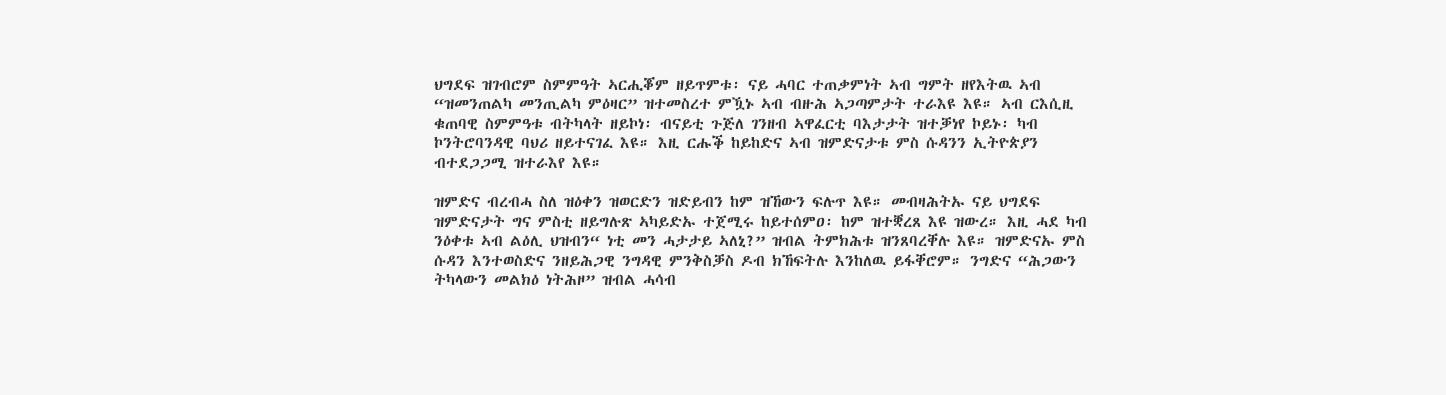ህግደፍ ዝገብሮም ስምምዓት ኣርሒቖም ዘይጥምቱ፡ ናይ ሓባር ተጠቃምነት ኣብ ግምት ዘየእትዉ ኣብ “ዝመንጠልካ መንጢልካ ምዕዛር” ዝተመስረተ ምዃኑ ኣብ ብዙሕ ኣጋጣምታት ተራእዩ እዩ። ኣብ ርእሲዚ ቁጠባዊ ስምምዓቱ ብትካላት ዘይኮነ፡ ብናይቲ ጉጅለ ገንዘብ ኣዋፈርቲ ባእታታት ዝተቓነየ ኮይኑ፡ ካብ ኮንትሮባንዳዊ ባህሪ ዘይተናገፈ እዩ። እዚ ርሑቕ ከይከድና ኣብ ዝምድናታቱ ምስ ሱዳንን ኢትዮጵያን ብተደጋጋሚ ዝተራእየ እዩ።

ዝምድና ብረብሓ ስለ ዝዕቀን ዝወርድን ዝድይብን ከም ዝኸውን ፍሉጥ እዩ። መብዛሕትኡ ናይ ህግደፍ ዝምድናታት ግና ምስቲ ዘይግሉጽ ኣካይድኡ ተጀሚሩ ከይተሰምዐ፡ ከም ዝተቛረጸ እዩ ዝውረ። እዚ ሓደ ካብ ንዕቀቱ ኣብ ልዕሊ ህዝብን“ ነቲ መን ሓታታይ ኣለኒ?” ዝብል ትምክሕቱ ዝንጸባረቐሉ እዩ። ዝምድናኡ ምስ ሱዳን እንተወስድና ንዘይሕጋዊ ንግዳዊ ምንቅስቓስ ዶብ ክኸፍትሉ እንከለዉ ይፋቐሮም። ንግድና “ሕጋውን ትካላውን መልክዕ ነትሕዞ” ዝብል ሓሳብ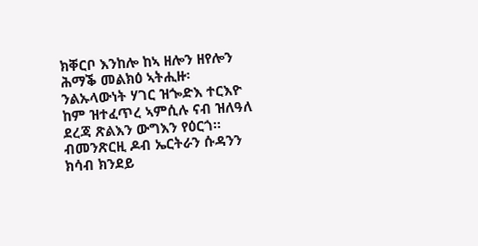ክቐርቦ እንከሎ ከኣ ዘሎን ዘየሎን ሕማቕ መልክዕ ኣትሒዙ፡ ንልኡላውነት ሃገር ዝጐድእ ተርእዮ ከም ዝተፈጥረ ኣምሲሉ ናብ ዝለዓለ ደረጃ ጽልእን ውግእን የዕርጎ። ብመንጽርዚ ዶብ ኤርትራን ሱዳንን ክሳብ ክንደይ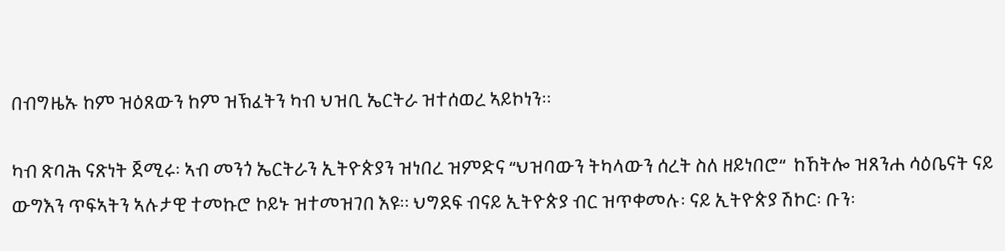በብግዜኡ ከም ዝዕጸውን ከም ዝኽፈትን ካብ ህዝቢ ኤርትራ ዝተሰወረ ኣይኮነን።

ካብ ጽባሕ ናጽነት ጀሚሩ፡ ኣብ መንጎ ኤርትራን ኢትዮጵያን ዝነበረ ዝምድና “ህዝባውን ትካላውን ሰረት ስለ ዘይነበሮ“  ከኸትሎ ዝጸንሐ ሳዕቤናት ናይ ውግእን ጥፍኣትን ኣሉታዊ ተመኩሮ ኮይኑ ዝተመዝገበ እዩ። ህግደፍ ብናይ ኢትዮጵያ ብር ዝጥቀመሉ፡ ናይ ኢትዮጵያ ሽኮር፡ ቡን፡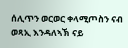ሰሊጥን ወርወር ቀላሚጦስን ናብ ወጻኢ እንዳለኣኽ ናይ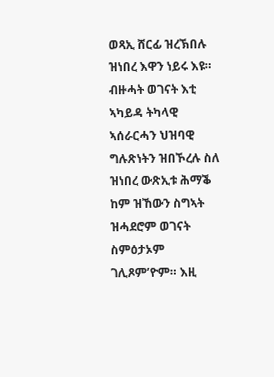ወጻኢ ሸርፊ ዝረኽበሉ ዝነበረ እዋን ነይሩ እዩ። ብዙሓት ወገናት እቲ ኣካይዳ ትካላዊ ኣሰራርሓን ህዝባዊ ግሉጽነትን ዝበኾረሉ ስለ ዝነበረ ውጽኢቱ ሕማቕ ከም ዝኸውን ስግኣት ዝሓደሮም ወገናት ስምዕታኦም ገሊጾም’ዮም። እዚ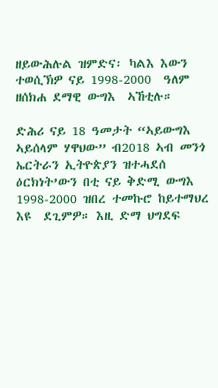ዘይውሕሉል ዝምድና፡ ካልእ እውን ተወሲኽዎ ናይ 1998-2000  ዓለም ዘሰክሐ ደማዊ ውግእ  ኣኸቲሉ።

ድሕሪ ናይ 18 ዓመታት “ኣይውግእ ኣይሰላም ሃዋህው” ብ2018 ኣብ መንጎ ኤርትራን ኢትዮጵያን ዝተሓደሰ  ዕርክነት’ውን በቲ ናይ ቅድሚ ውግእ 1998-2000 ዝበረ ተመኩሮ ከይተማህረ እዩ  ደጊምዎ። እዚ ድማ ህግደፍ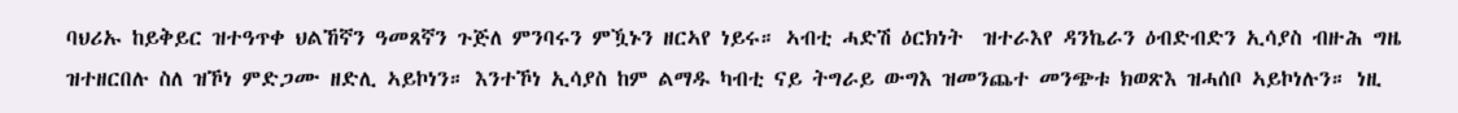ባህሪኡ ከይቅይር ዝተዓጥቀ ህልኸኛን ዓመጸኛን ጉጅለ ምንባሩን ምዃኑን ዘርኣየ ነይሩ። ኣብቲ ሓድሽ ዕርክነት  ዝተራእየ ዳንኬራን ዕብድብድን ኢሳያስ ብዙሕ ግዜ ዝተዘርበሉ ስለ ዝኾነ ምድጋሙ ዘድሊ ኣይኮነን። እንተኾነ ኢሳያስ ከም ልማዱ ካብቲ ናይ ትግራይ ውግእ ዝመንጨተ መንጭቱ ክወጽእ ዝሓሰቦ ኣይኮነሉን። ነዚ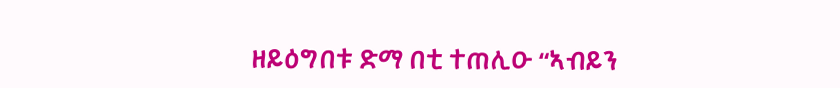ዘይዕግበቱ ድማ በቲ ተጠሊዑ “ኣብይን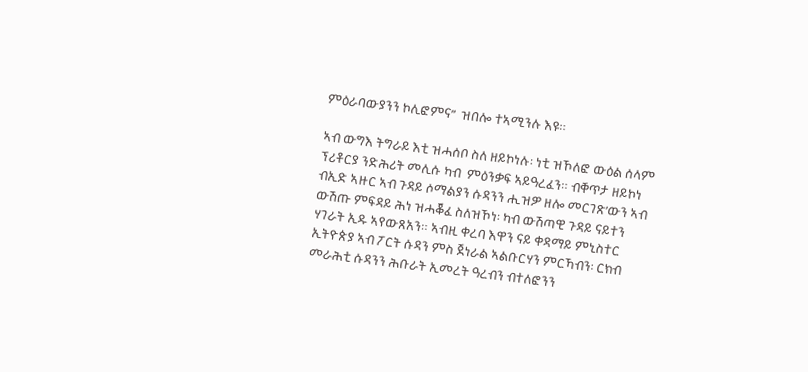ምዕራባውያንን ኮሊፎምና”  ዝበሎ ተኣሚንሉ እዩ።

ኣብ ውግእ ትግራይ እቲ ዝሓሰቦ ስለ ዘይኮነሉ፡ ነቲ ዝኾለፎ ውዕል ሰላም ፕሪቶርያ ንድሕሪት መሊሱ ካብ  ምዕንቃፍ ኣይዓረፈን። ብቐጥታ ዘይኮነ ብኢድ ኣዙር ኣብ ጉዳይ ሶማልያን ሱዳንን ሒዝዎ ዘሎ መርገጽ’ውን ኣብ ውሽጡ ምፍዳይ ሕነ ዝሓቖፈ ስለዝኾነ፡ ካብ ውሽጣዊ ጉዳይ ናይተን ሃገራት ኢዱ ኣየውጸአን። ኣብዚ ቀረባ እዋን ናይ ቀዳማይ ምኒስተር ኢትዮጵያ ኣብ ፖርት ሱዳን ምስ ጀነራል ኣልቡርሃን ምርኻብን፡ ርክብ መራሕቲ ሱዳንን ሕቡራት ኢመረት ዓረብን ብተለፎንን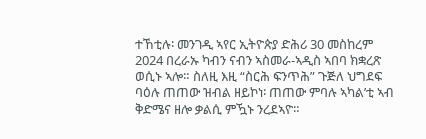ተኸቲሉ፡ መንገዲ ኣየር ኢትዮጵያ ድሕሪ 30 መስከረም 2024 በረራኡ ካብን ናብን ኣስመራ-ኣዲስ ኣበባ ክቋረጽ ወሲኑ ኣሎ። ስለዚ እዚ “ስርሕ ፍንጥሕ” ጉጅለ ህግደፍ ባዕሉ ጠጠው ዝብል ዘይኮነ፡ ጠጠው ምባሉ ኣካል’ቲ ኣብ ቅድሜና ዘሎ ቃልሲ ምዃኑ ንረደኣዮ።